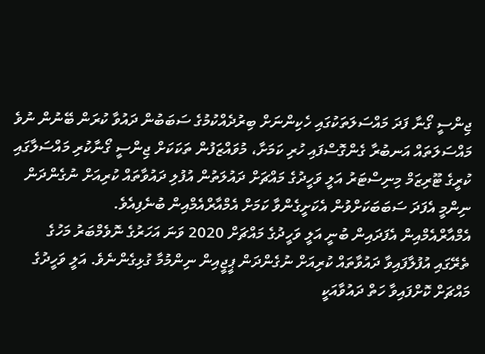ޖިންސީ ގޯނާ ފަދަ މައްސަލަތަކުގައި ހެކިންނަށް ބިރުދެއްކުމުގެ ސަބަބުން ދައުވާ ކުރަން ބޭނުން ނުވެ މައްސަލަތައް އަނބުރާ ގެންގޮސްފައި ހުރި ކަމަށާ، މުވައްޒަފުން ތަކަކަށް ޖިންސީ ގޯނާކުރި މައްސަލާގައި ކުރީގެ ޓޫރިޒަމް މިނިސްޓަރު އަލީ ވަހީދުގެ މައްޗަށް ދައުލަތުން އުފުލި ދައުވާތައް ކުރިއަށް ނުގެންދަން ނިންމީ އެފަދަ ސަބަބަކަށްވުން އެކަށީގެންވާ ކަމަށް އެމްއާރްއެމްއިން ބުނެފިއެވެ.
އެމްއާރްއެމްއިން އެފަދައިން ބުނީ އަލީ ވަހީދުގެ މައްޗަށް 2020 ވަނަ އަހަރުގެ ނޮވެމްބަރު މަހުގެ ތެރޭގައި އުފުލާފައިވާ ދައުވާތައް ކުރިއަށް ނުގެންދަން ޕީޖީއިން ނިންމުމާ ގުޅިގެންނެވެ. އަލީ ވަހީދުގެ މައްޗަށް ކޮށްފައިވާ ހަތް ދައުވާއަކީ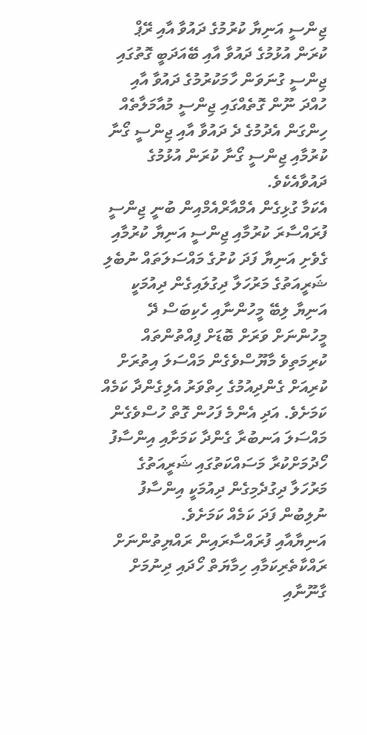ޖިންސީ އަނިޔާ ކުރުމުގެ ދައުވާ އާއި ރޭޕް ކުރަން އުޅުމުގެ ދައުވާ އާއި ބޭއަދަބީ ގޮތުގައި ޖިންސީ ގުނަވަން ހާމަކުރުމުގެ ދައުވާ އާއި ހުއްދަ ނޫން ގޮތެއްގައި ޖިންސީ މުއާމަލާތެއް ހިންގަން އެދުމުގެ ދެ ދައުވާ އާއި ޖިންސީ ގޯނާ ކުރުމާއި ޖިންސީ ގޯނާ ކުރަން އުޅުމުގެ ދައުވާއެކެވެ.
އެކަމާ ގުޅިގެން އެމްއާރްއެމްއިން ބުނީ ޖިންސީ ފުރައްސާރަ ކުރުމާއި ޖިންސީ އަނިޔާ ކުރުމާއި ގެވެށި އަނިޔާ ފަދަ ކުށުގެ މައްސަލަތައް ނުބެލި ޝަރީއަތުގެ މަރުހަލާ ދިގުލައިގެން ދިއުމަކީ އަނިޔާ ލިބޭ މީހުންނާއި ހެކިބަސް ދޭ މީހުންނަށް ވަރަށް ބޮޑަށް ފިއްތުންތައް ކުރިމަތިވެ މާޔޫސްވެގެން މައްސަލަ އިތުރަށް ކުރިއަށް ގެންދިއުމުގެ ހިތްވަރު އެލިގެންދާ ކަމެއް ކަމަށެވެ. އަދި އެންމެ ފަހުން ގޮތް ހުސްވެގެން މައްސަލަ އަނބުރާ ގެންދާ ކަމަށާއި އިންސާފު ހޯދުމަށްކުރާ މަސައްކަތުގައި ޝަރީއަތުގެ މަރުހަލާ ދިގުދެމިގެން ދިއުމަކީ އިންސާފު ނުލިބުން ފަދަ ކަމެއް ކަމަށެވެ.
އަނިޔާއާއި ފުރައްސާރައިން ރައްޔިތުންނަށް ރައްކާތެރިކަމާއި ހިމާޔަތް ހޯދައި ދިނުމަށް ގާނޫނާއި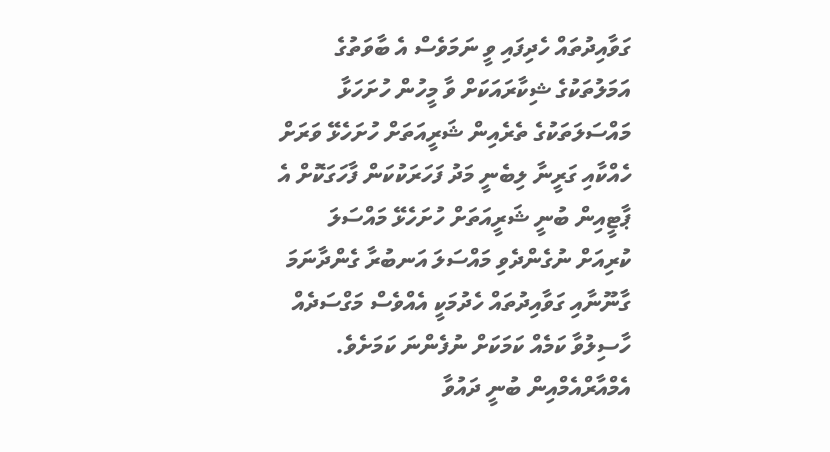ގަވާއިދުތައް ހެދިފައި ވީ ނަމަވެސް އެ ބާވަތުގެ އަމަލުތަކުގެ ޝިކާރައަކަށް ވާ މީހުން ހުށަހަޅާ މައްސަލަތަކުގެ ތެރެއިން ޝަރީއަތަށް ހުށަހެޅޭ ވަރަށް ހެއްކާއި ގަރީނާ ލިބެނީ މަދު ފަހަރަކުކަން ފާހަގަކޮށް އެ ޕާޓީއިން ބުނީ ޝަރީއަތަށް ހުށަހެޅޭ މައްސަލަ ކުރިއަށް ނުގެންދެވި މައްސަލަ އަނބުރާ ގެންދާނަމަ ގާނޫނާއި ގަވާއިދުތައް ހެދުމަކީ އެއްވެސް މަގްސަދެއް ހާސިލުވާ ކަމެއް ކަމަކަށް ނުފެންނަ ކަމަށެވެ.
އެމްއާރްއެމްއިން ބުނީ ދައުވާ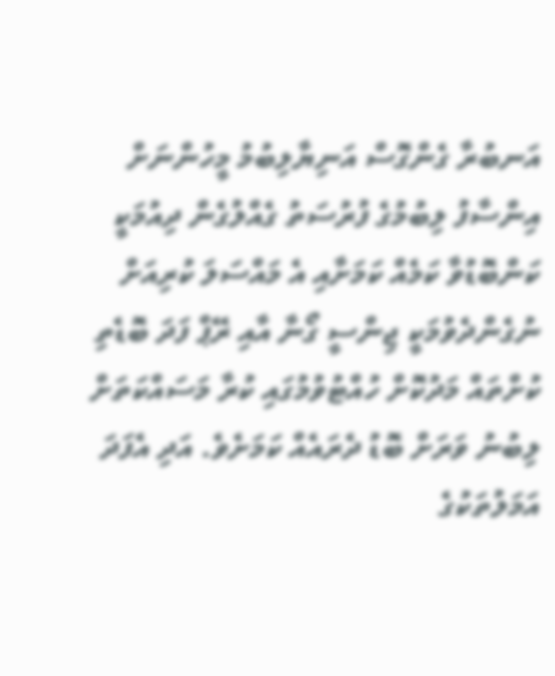އަނބުރާ ގެންގޮސް އަނިޔާލިބުމު މީހުންނަށް އިންސާފު ލިބުމުގެ ފުރުސަތު ގެއްލުގެން ދިއުމަކީ ކަންބޮޑުވާ ކަމެއް ކަމަށާއި އެ މައްސަލަ ކުރިއަށް ނުގެންދެވުމަކީ ޖިންސީ ގޯނާ އާއި ރޭޕް ފަދަ ބޮޑެތި ކުށްތައް މަދުކޮށް ހުއްޓުވުމުގައި ކުރާ މަސައްކަތަށް ލިބުނު ވަރަށް ބޮޑު ދެރައެއް ކަމަށެވެ. އަދި އެފަދަ އަމަލުތަކުގެ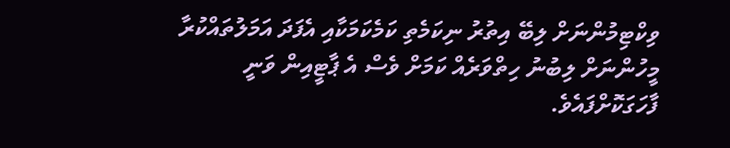ވިކްޓިމުންނަށް ލިބޭ އިތުރު ނިކަމެތި ކަމެކަމަކާއި އެފަދަ އަމަލުތައްކުރާ މީހުންނަށް ލިބުނު ހިތްވަރެއް ކަމަށް ވެސް އެ ޕާޓީއިން ވަނީ ފާހަގަކޮށްފައެވެ.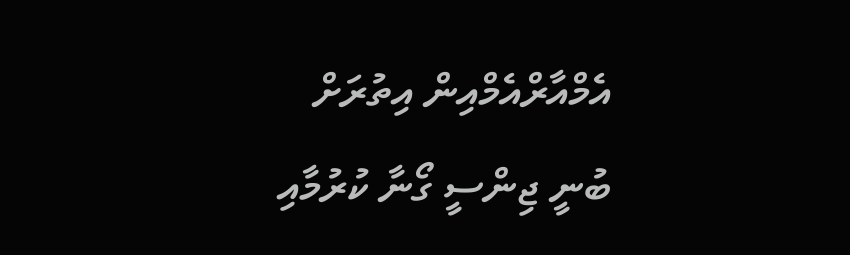އެމްއާރްއެމްއިން އިތުރަށް ބުނީ ޖިންސީ ގޯނާ ކުރުމާއި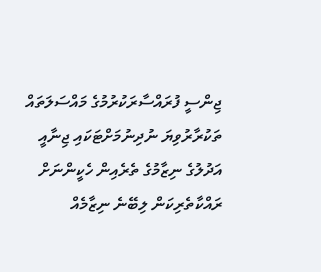ޖިންސީ ފުރައްސާރަކުރުމުގެ މައްސަލަތައް ތަކުރާރުވިޔަ ނުދިނުމަށްޓަކައި ޖިނާއީ އަދުލުގެ ނިޒާމުގެ ތެރެއިން ހެކީންނަށް ރައްކާތެރިކަން ލިބޭނެ ނިޒާމެއް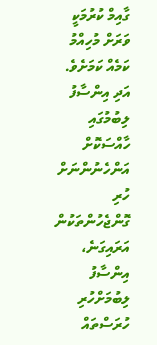ގާއިމް ކުރުމަކީ ވަރަށް މުހިއްމު ކަމެއް ކަމަށެވެ. އަދި އިންސާފު ލިބުމުގައި ހާއްސަކޮށް އަންހެނުންނަށް ހުރި ގޮންޖެހުންތަކުން އަރައިގަނެ، އިންސާފު ލިބުމަށްހުރި ހުރަސްތައް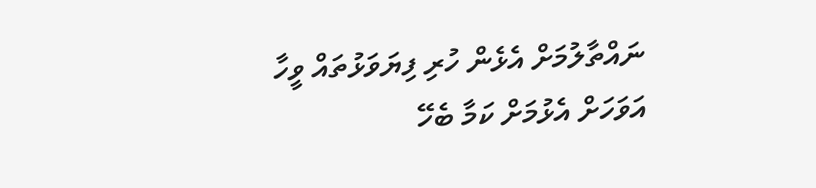ނައްތާލުމަށް އެޅެން ހުރި ފިޔަވަޅުތައް ވީހާ އަވަހަށް އެޅުމަށް ކަމާ ބެހޭ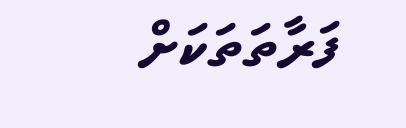ފަރާތަތަކަށް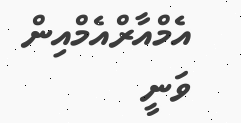އެމްއާރްއެމްއިން ވަނީ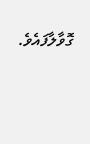ގޮވާލާފައެވެ.